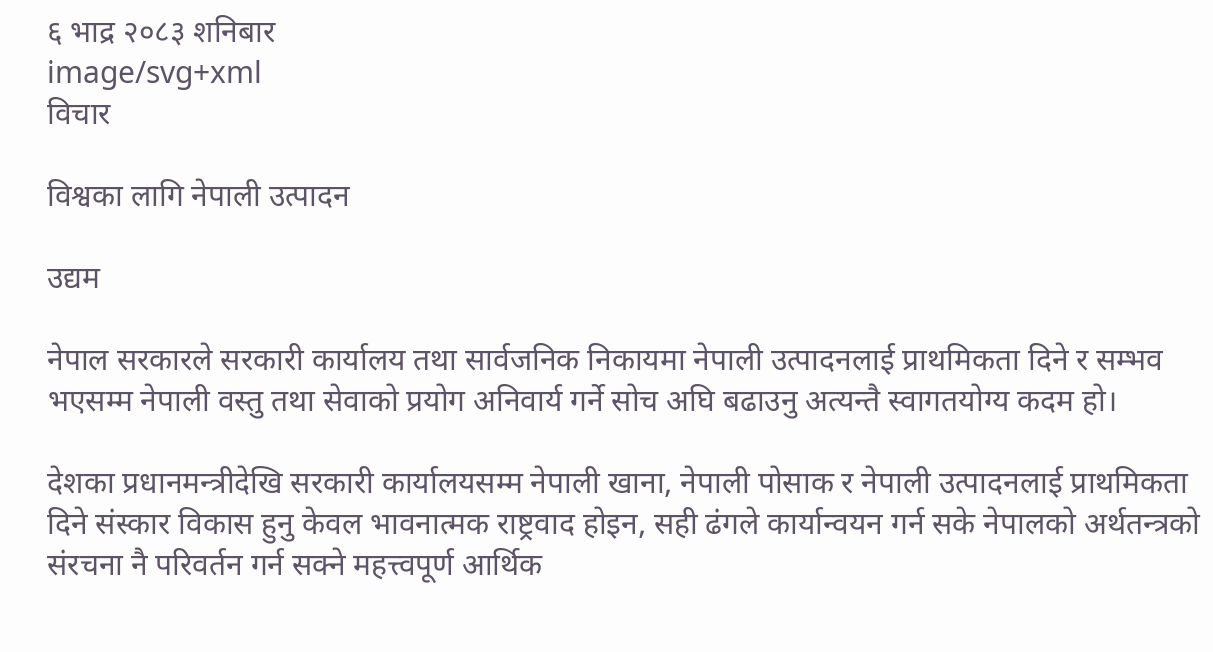६ भाद्र २०८३ शनिबार
image/svg+xml
विचार

विश्वका लागि नेपाली उत्पादन

उद्यम

नेपाल सरकारले सरकारी कार्यालय तथा सार्वजनिक निकायमा नेपाली उत्पादनलाई प्राथमिकता दिने र सम्भव भएसम्म नेपाली वस्तु तथा सेवाको प्रयोग अनिवार्य गर्ने सोच अघि बढाउनु अत्यन्तै स्वागतयोग्य कदम हो।

देशका प्रधानमन्त्रीदेखि सरकारी कार्यालयसम्म नेपाली खाना, नेपाली पोसाक र नेपाली उत्पादनलाई प्राथमिकता दिने संस्कार विकास हुनु केवल भावनात्मक राष्ट्रवाद होइन, सही ढंगले कार्यान्वयन गर्न सके नेपालको अर्थतन्त्रको संरचना नै परिवर्तन गर्न सक्ने महत्त्वपूर्ण आर्थिक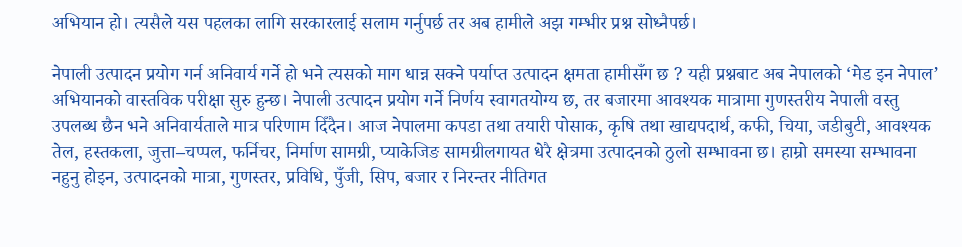अभियान हो। त्यसैले यस पहलका लागि सरकारलाई सलाम गर्नुपर्छ तर अब हामीले अझ गम्भीर प्रश्न सोध्नैपर्छ।

नेपाली उत्पादन प्रयोग गर्न अनिवार्य गर्ने हो भने त्यसको माग धान्न सक्ने पर्याप्त उत्पादन क्षमता हामीसँग छ ? यही प्रश्नबाट अब नेपालको ‘मेड इन नेपाल’ अभियानको वास्तविक परीक्षा सुरु हुन्छ। नेपाली उत्पादन प्रयोग गर्ने निर्णय स्वागतयोग्य छ, तर बजारमा आवश्यक मात्रामा गुणस्तरीय नेपाली वस्तु उपलब्ध छैन भने अनिवार्यताले मात्र परिणाम दिँदैन। आज नेपालमा कपडा तथा तयारी पोसाक, कृषि तथा खाद्यपदार्थ, कफी, चिया, जडीबुटी, आवश्यक तेल, हस्तकला, जुत्ता–चप्पल, फर्निचर, निर्माण सामग्री, प्याकेजिङ सामग्रीलगायत धेरै क्षेत्रमा उत्पादनको ठुलो सम्भावना छ। हाम्रो समस्या सम्भावना नहुनु होइन, उत्पादनको मात्रा, गुणस्तर, प्रविधि, पुँजी, सिप, बजार र निरन्तर नीतिगत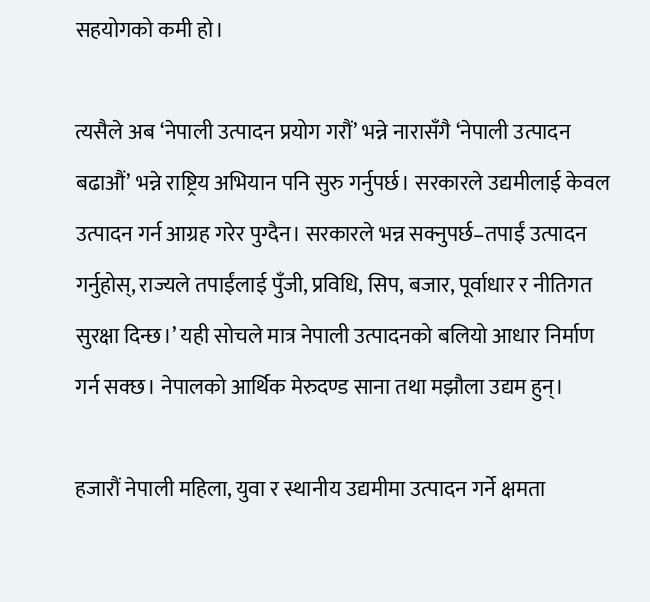सहयोगको कमी हो।

त्यसैले अब ‘नेपाली उत्पादन प्रयोग गरौं’ भन्ने नारासँगै ‘नेपाली उत्पादन बढाऔं’ भन्ने राष्ट्रिय अभियान पनि सुरु गर्नुपर्छ। सरकारले उद्यमीलाई केवल उत्पादन गर्न आग्रह गरेर पुग्दैन। सरकारले भन्न सक्नुपर्छ–तपाईं उत्पादन गर्नुहोस्, राज्यले तपाईंलाई पुँजी, प्रविधि, सिप, बजार, पूर्वाधार र नीतिगत सुरक्षा दिन्छ।’ यही सोचले मात्र नेपाली उत्पादनको बलियो आधार निर्माण गर्न सक्छ। नेपालको आर्थिक मेरुदण्ड साना तथा मझौला उद्यम हुन्।

हजारौं नेपाली महिला, युवा र स्थानीय उद्यमीमा उत्पादन गर्ने क्षमता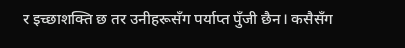र इच्छाशक्ति छ तर उनीहरूसँग पर्याप्त पुँजी छैन। कसैसँग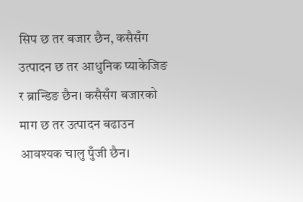सिप छ तर बजार छैन, कसैसँग उत्पादन छ तर आधुनिक प्याकेजिङ र ब्रान्डिङ छैन। कसैसँग बजारको माग छ तर उत्पादन बढाउन आवश्यक चालु पुँजी छैन।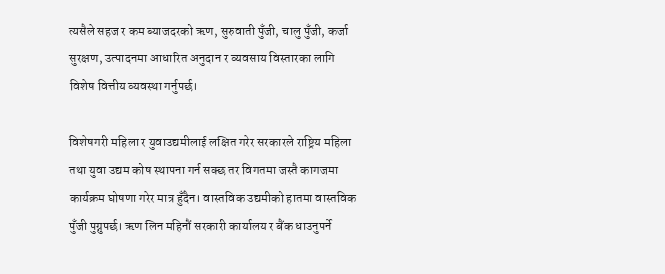त्यसैले सहज र कम ब्याजदरको ऋण, सुरुवाती पुँजी, चालु पुँजी, कर्जा सुरक्षण, उत्पादनमा आधारित अनुदान र व्यवसाय विस्तारका लागि विशेष वित्तीय व्यवस्था गर्नुपर्छ।

विशेषगरी महिला र युवाउद्यमीलाई लक्षित गरेर सरकारले राष्ट्रिय महिला तथा युवा उद्यम कोष स्थापना गर्न सक्छ तर विगतमा जस्तै कागजमा कार्यक्रम घोषणा गरेर मात्र हुँदैन। वास्तविक उद्यमीको हातमा वास्तविक पुँजी पुग्नुपर्छ। ऋण लिन महिनौं सरकारी कार्यालय र बैंक धाउनुपर्ने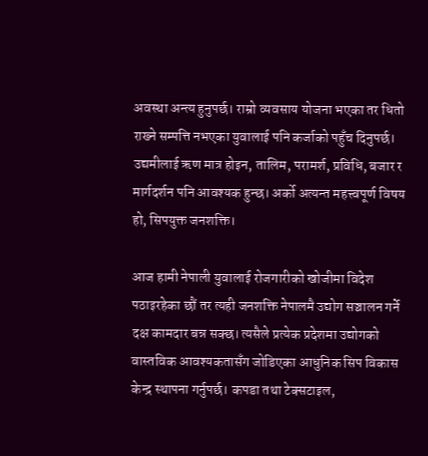अवस्था अन्त्य हुनुपर्छ। राम्रो व्यवसाय योजना भएका तर धितो राख्ने सम्पत्ति नभएका युवालाई पनि कर्जाको पहुँच दिनुपर्छ। उद्यमीलाई ऋण मात्र होइन, तालिम, परामर्श, प्रविधि, बजार र मार्गदर्शन पनि आवश्यक हुन्छ। अर्को अत्यन्त महत्त्वपूर्ण विषय हो, सिपयुक्त जनशक्ति।

आज हामी नेपाली युवालाई रोजगारीको खोजीमा विदेश पठाइरहेका छौं तर त्यही जनशक्ति नेपालमै उद्योग सञ्चालन गर्ने दक्ष कामदार बन्न सक्छ। त्यसैले प्रत्येक प्रदेशमा उद्योगको वास्तविक आवश्यकतासँग जोडिएका आधुनिक सिप विकास केन्द्र स्थापना गर्नुपर्छ। कपडा तथा टेक्सटाइल,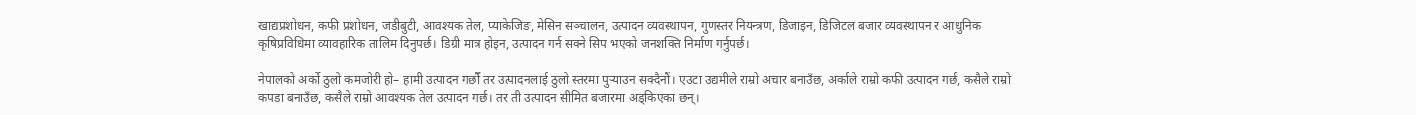खाद्यप्रशोधन, कफी प्रशोधन, जडीबुटी, आवश्यक तेल, प्याकेजिङ, मेसिन सञ्चालन, उत्पादन व्यवस्थापन, गुणस्तर नियन्त्रण, डिजाइन, डिजिटल बजार व्यवस्थापन र आधुनिक कृषिप्रविधिमा व्यावहारिक तालिम दिनुपर्छ। डिग्री मात्र होइन, उत्पादन गर्न सक्ने सिप भएको जनशक्ति निर्माण गर्नुपर्छ।

नेपालको अर्को ठुलो कमजोरी हो– हामी उत्पादन गर्छौं तर उत्पादनलाई ठुलो स्तरमा पुर्‍याउन सक्दैनौं। एउटा उद्यमीले राम्रो अचार बनाउँछ, अर्काले राम्रो कफी उत्पादन गर्छ, कसैले राम्रो कपडा बनाउँछ, कसैले राम्रो आवश्यक तेल उत्पादन गर्छ। तर ती उत्पादन सीमित बजारमा अड्किएका छन्।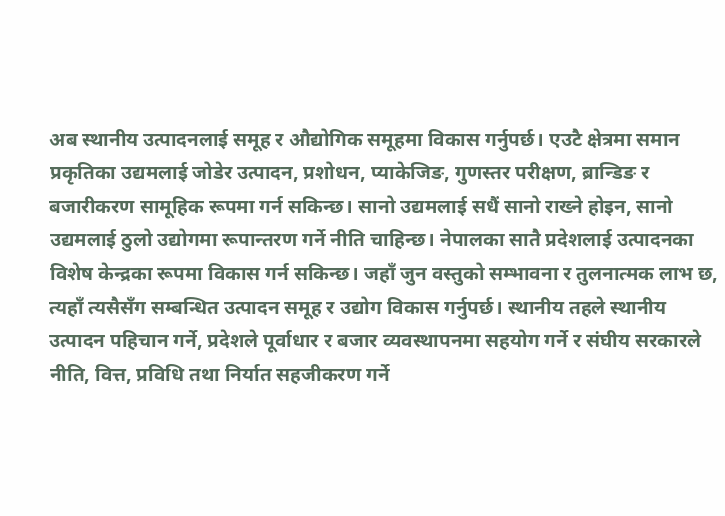अब स्थानीय उत्पादनलाई समूह र औद्योगिक समूहमा विकास गर्नुपर्छ। एउटै क्षेत्रमा समान प्रकृतिका उद्यमलाई जोडेर उत्पादन, प्रशोधन, प्याकेजिङ, गुणस्तर परीक्षण, ब्रान्डिङ र बजारीकरण सामूहिक रूपमा गर्न सकिन्छ। सानो उद्यमलाई सधैं सानो राख्ने होइन, सानो उद्यमलाई ठुलो उद्योगमा रूपान्तरण गर्ने नीति चाहिन्छ। नेपालका सातै प्रदेशलाई उत्पादनका विशेष केन्द्रका रूपमा विकास गर्न सकिन्छ। जहाँ जुन वस्तुको सम्भावना र तुलनात्मक लाभ छ, त्यहाँ त्यसैसँग सम्बन्धित उत्पादन समूह र उद्योग विकास गर्नुपर्छ। स्थानीय तहले स्थानीय उत्पादन पहिचान गर्ने, प्रदेशले पूर्वाधार र बजार व्यवस्थापनमा सहयोग गर्ने र संघीय सरकारले नीति, वित्त, प्रविधि तथा निर्यात सहजीकरण गर्ने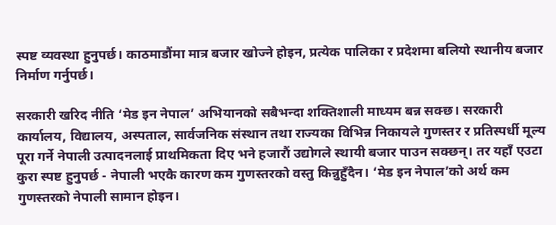स्पष्ट व्यवस्था हुनुपर्छ। काठमाडौंमा मात्र बजार खोज्ने होइन, प्रत्येक पालिका र प्रदेशमा बलियो स्थानीय बजार निर्माण गर्नुपर्छ।

सरकारी खरिद नीति ‘मेड इन नेपाल’ अभियानको सबैभन्दा शक्तिशाली माध्यम बन्न सक्छ। सरकारी कार्यालय, विद्यालय, अस्पताल, सार्वजनिक संस्थान तथा राज्यका विभिन्न निकायले गुणस्तर र प्रतिस्पर्धी मूल्य पूरा गर्ने नेपाली उत्पादनलाई प्राथमिकता दिए भने हजारौं उद्योगले स्थायी बजार पाउन सक्छन्। तर यहाँ एउटा कुरा स्पष्ट हुनुपर्छ - नेपाली भएकै कारण कम गुणस्तरको वस्तु किन्नुहुँदैन। ‘मेड इन नेपाल’को अर्थ कम गुणस्तरको नेपाली सामान होइन।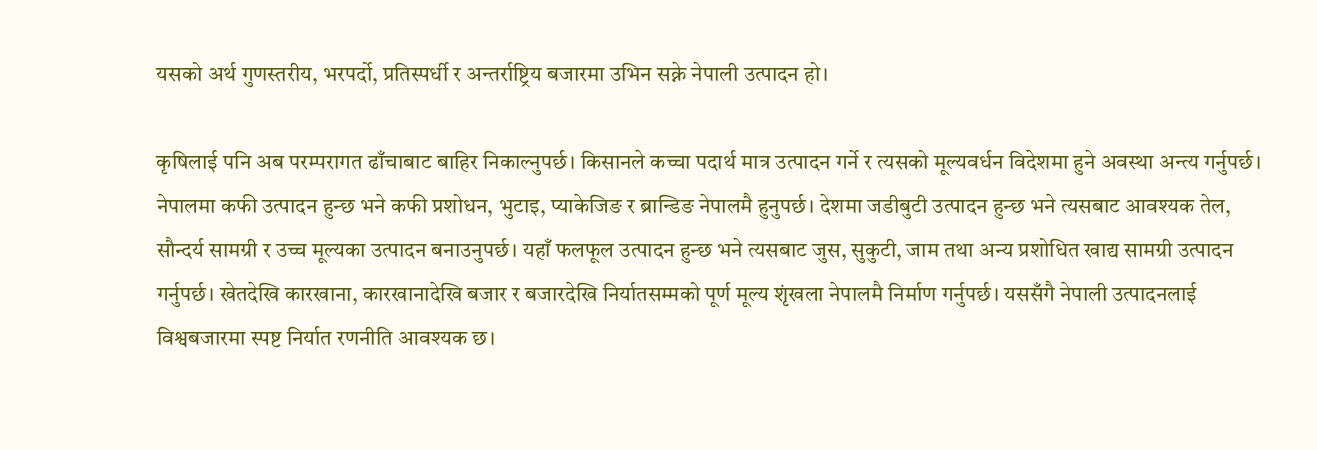यसको अर्थ गुणस्तरीय, भरपर्दो, प्रतिस्पर्धी र अन्तर्राष्ट्रिय बजारमा उभिन सक्ने नेपाली उत्पादन हो।

कृषिलाई पनि अब परम्परागत ढाँचाबाट बाहिर निकाल्नुपर्छ। किसानले कच्चा पदार्थ मात्र उत्पादन गर्ने र त्यसको मूल्यवर्धन विदेशमा हुने अवस्था अन्त्य गर्नुपर्छ। नेपालमा कफी उत्पादन हुन्छ भने कफी प्रशोधन, भुटाइ, प्याकेजिङ र ब्रान्डिङ नेपालमै हुनुपर्छ। देशमा जडीबुटी उत्पादन हुन्छ भने त्यसबाट आवश्यक तेल, सौन्दर्य सामग्री र उच्च मूल्यका उत्पादन बनाउनुपर्छ। यहाँ फलफूल उत्पादन हुन्छ भने त्यसबाट जुस, सुकुटी, जाम तथा अन्य प्रशोधित खाद्य सामग्री उत्पादन गर्नुपर्छ। खेतदेखि कारखाना, कारखानादेखि बजार र बजारदेखि निर्यातसम्मको पूर्ण मूल्य शृंखला नेपालमै निर्माण गर्नुपर्छ। यससँगै नेपाली उत्पादनलाई विश्वबजारमा स्पष्ट निर्यात रणनीति आवश्यक छ।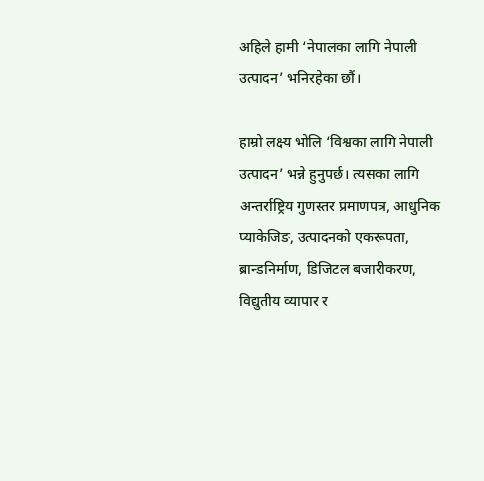अहिले हामी ‘नेपालका लागि नेपाली उत्पादन’ भनिरहेका छौं।

हाम्रो लक्ष्य भोलि ‘विश्वका लागि नेपाली उत्पादन’ भन्ने हुनुपर्छ। त्यसका लागि अन्तर्राष्ट्रिय गुणस्तर प्रमाणपत्र, आधुनिक प्याकेजिङ, उत्पादनको एकरूपता, ब्रान्डनिर्माण, डिजिटल बजारीकरण, विद्युतीय व्यापार र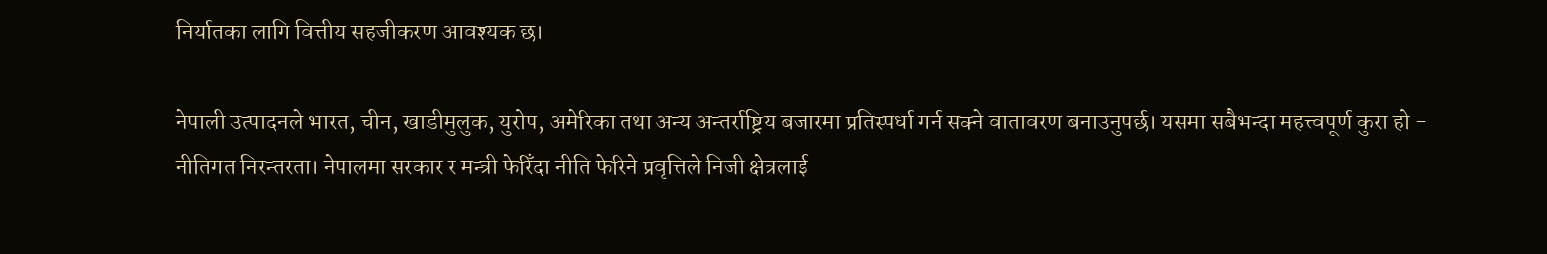निर्यातका लागि वित्तीय सहजीकरण आवश्यक छ।

नेपाली उत्पादनले भारत, चीन, खाडीमुलुक, युरोप, अमेरिका तथा अन्य अन्तर्राष्ट्रिय बजारमा प्रतिस्पर्धा गर्न सक्ने वातावरण बनाउनुपर्छ। यसमा सबैभन्दा महत्त्वपूर्ण कुरा हो - नीतिगत निरन्तरता। नेपालमा सरकार र मन्त्री फेरिँदा नीति फेरिने प्रवृत्तिले निजी क्षेत्रलाई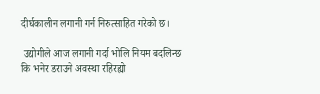दीर्घकालीन लगानी गर्न निरुत्साहित गरेको छ।

 उद्योगीले आज लगानी गर्दा भोलि नियम बदलिन्छ कि भनेर डराउने अवस्था रहिरह्यो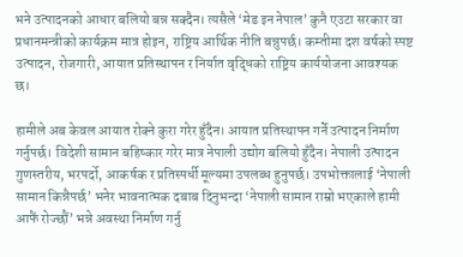भने उत्पादनको आधार बलियो बन्न सक्दैन। त्यसैले ‘मेड इन नेपाल’ कुनै एउटा सरकार वा प्रधानमन्त्रीको कार्यक्रम मात्र होइन, राष्ट्रिय आर्थिक नीति बन्नुपर्छ। कम्तीमा दश वर्षको स्पष्ट उत्पादन, रोजगारी, आयात प्रतिस्थापन र निर्यात वृद्धिको राष्ट्रिय कार्ययोजना आवश्यक छ।

हामीले अब केवल आयात रोक्ने कुरा गरेर हुँदैन। आयात प्रतिस्थापन गर्ने उत्पादन निर्माण गर्नुपर्छ। विदेशी सामान बहिष्कार गरेर मात्र नेपाली उद्योग बलियो हुँदैन। नेपाली उत्पादन गुणस्तरीय, भरपर्दो, आकर्षक र प्रतिस्पर्धी मूल्यमा उपलब्ध हुनुपर्छ। उपभोक्तालाई ‘नेपाली सामान किन्नैपर्छ’ भनेर भावनात्मक दबाब दिनुभन्दा ‘नेपाली सामान राम्रो भएकाले हामी आफैं रोज्छौं’ भन्ने अवस्था निर्माण गर्नु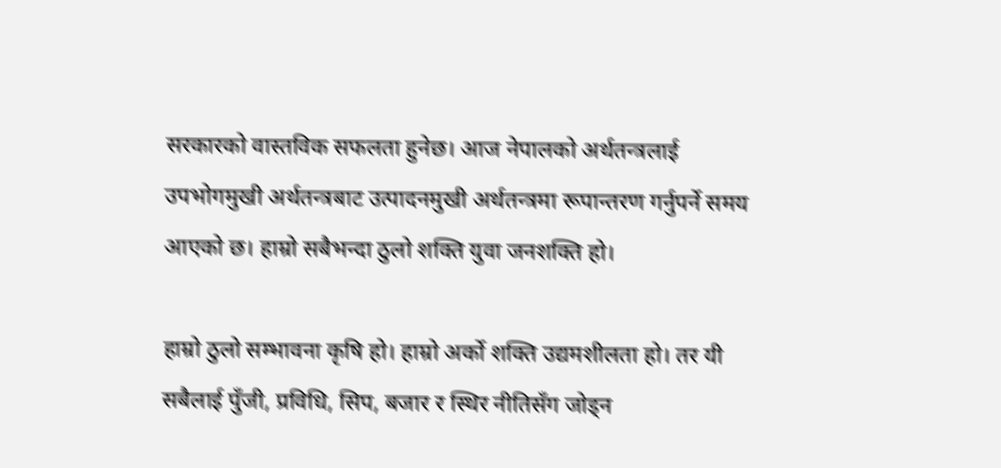सरकारको वास्तविक सफलता हुनेछ। आज नेपालको अर्थतन्त्रलाई उपभोगमुखी अर्थतन्त्रबाट उत्पादनमुखी अर्थतन्त्रमा रूपान्तरण गर्नुपर्ने समय आएको छ। हाम्रो सबैभन्दा ठुलो शक्ति युवा जनशक्ति हो।

हाम्रो ठुलो सम्भावना कृषि हो। हाम्रो अर्को शक्ति उद्यमशीलता हो। तर यी सबैलाई पुँजी, प्रविधि, सिप, बजार र स्थिर नीतिसँग जोड्न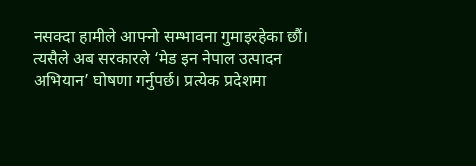नसक्दा हामीले आफ्नो सम्भावना गुमाइरहेका छौं। त्यसैले अब सरकारले ‘मेड इन नेपाल उत्पादन अभियान’ घोषणा गर्नुपर्छ। प्रत्येक प्रदेशमा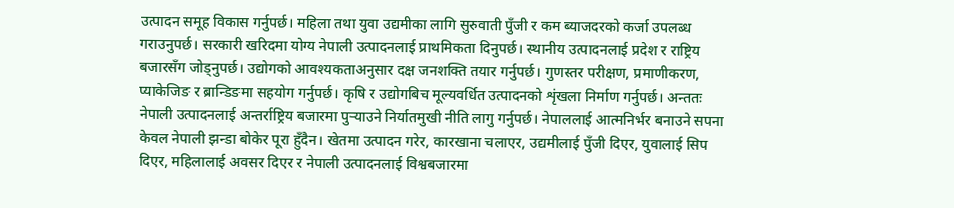उत्पादन समूह विकास गर्नुपर्छ। महिला तथा युवा उद्यमीका लागि सुरुवाती पुँजी र कम ब्याजदरको कर्जा उपलब्ध गराउनुपर्छ। सरकारी खरिदमा योग्य नेपाली उत्पादनलाई प्राथमिकता दिनुपर्छ। स्थानीय उत्पादनलाई प्रदेश र राष्ट्रिय बजारसँग जोड्नुपर्छ। उद्योगको आवश्यकताअनुसार दक्ष जनशक्ति तयार गर्नुपर्छ। गुणस्तर परीक्षण, प्रमाणीकरण, प्याकेजिङ र ब्रान्डिङमा सहयोग गर्नुपर्छ। कृषि र उद्योगबिच मूल्यवर्धित उत्पादनको शृंखला निर्माण गर्नुपर्छ। अन्ततः नेपाली उत्पादनलाई अन्तर्राष्ट्रिय बजारमा पुर्‍याउने निर्यातमुखी नीति लागु गर्नुपर्छ। नेपाललाई आत्मनिर्भर बनाउने सपना केवल नेपाली झन्डा बोकेर पूरा हुँदैन। खेतमा उत्पादन गरेर, कारखाना चलाएर, उद्यमीलाई पुँजी दिएर, युवालाई सिप दिएर, महिलालाई अवसर दिएर र नेपाली उत्पादनलाई विश्वबजारमा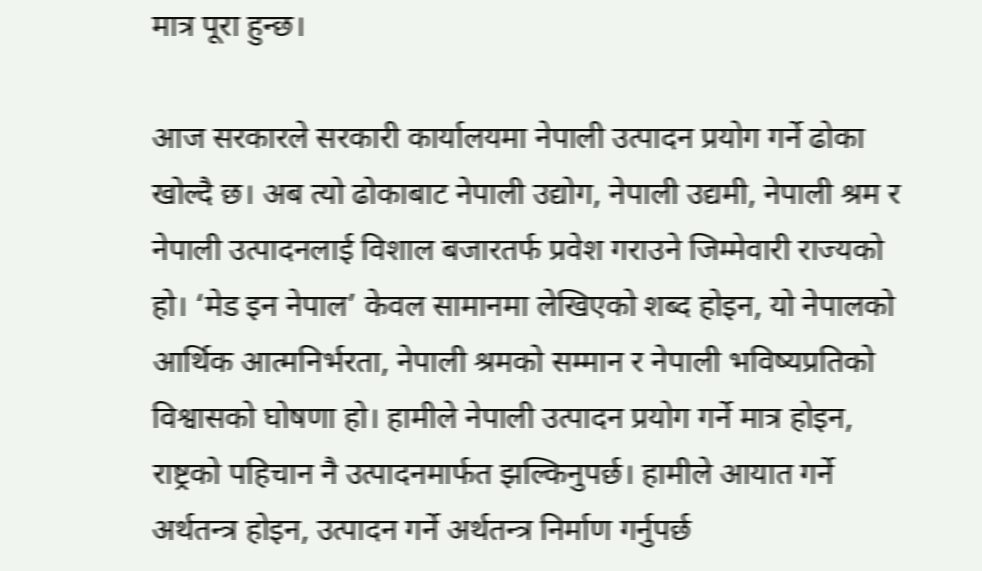मात्र पूरा हुन्छ।

आज सरकारले सरकारी कार्यालयमा नेपाली उत्पादन प्रयोग गर्ने ढोका खोल्दै छ। अब त्यो ढोकाबाट नेपाली उद्योग, नेपाली उद्यमी, नेपाली श्रम र नेपाली उत्पादनलाई विशाल बजारतर्फ प्रवेश गराउने जिम्मेवारी राज्यको हो। ‘मेड इन नेपाल’ केवल सामानमा लेखिएको शब्द होइन, यो नेपालको आर्थिक आत्मनिर्भरता, नेपाली श्रमको सम्मान र नेपाली भविष्यप्रतिको विश्वासको घोषणा हो। हामीले नेपाली उत्पादन प्रयोग गर्ने मात्र होइन, राष्ट्रको पहिचान नै उत्पादनमार्फत झल्किनुपर्छ। हामीले आयात गर्ने अर्थतन्त्र होइन, उत्पादन गर्ने अर्थतन्त्र निर्माण गर्नुपर्छ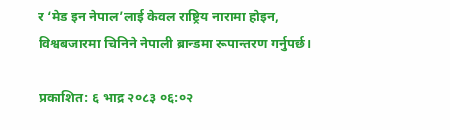र ‘मेड इन नेपाल’लाई केवल राष्ट्रिय नारामा होइन, विश्वबजारमा चिनिने नेपाली ब्रान्डमा रूपान्तरण गर्नुपर्छ।

प्रकाशित: ६ भाद्र २०८३ ०६:०२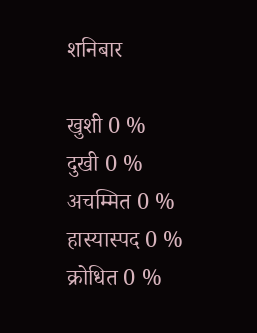शनिबार

खुशी 0 %
दुखी 0 %
अचम्मित 0 %
हास्यास्पद 0 %
क्रोधित 0 %